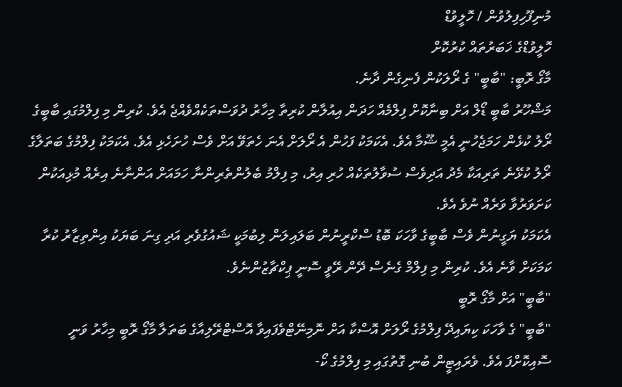މުނިފޫހިފިލުވުން / ހޮލީވުޑް
ހޮލީވުޑްގެ ޚަބަރުތައް ކުރުކޮށް
މާގޯ ރޮބީ: "ބާބީ" ގެ ރޯލަކުން ފެނިގެން ދާނެ.
މަޝްހޫރު ބާބީ ޑޯލް އަށް ބިނާކޮށް ފިލްމެއް ހަދަން އިއުލާން ކުރިތާ މިހާރު ދުވަސްތަކެއްވެއްޖެ އެވެ. ކުރިން މި ފިލްމުގައި ބާބީގެ ރޯލު ކުޅެން ހަމަޖެހުނީ އެމީ ޝޫމާ އެވެ. އެކަމަކު ފަހުން އެ ރޯލަށް އެނަ ހެތަވޭ އަށް ވެސް ހުށަހެޅި އެވެ. އެކަމަކު ފިލްމުގެ ބަތަލާގެ ރޯލު ކުޅޭނެ ތަރިއަކާ މެދު އަދިވެސް ސުވާލުތަކެއް ހުރި އިރު، މި ފިލްމު ބެލުންތެރިންނާ ހަމައަށް އަންނާނެ އިރެއް މުޅިއަކުން ކަށަވަރުވާ ވަރެއް ނުވެ އެވެ.
އެކަމަކު ޔަގީނުން ވެސް ބާބީގެ ވާހަކަ ބޮޑު ސްކްރީނުން ބަލައިލަން ލިބުމަކީ ޝައުގުވެރި އަދި ގިނަ ބަޔަކު އިންތިޒާރު ކުރާ ކަމަކަށް ވާނެ އެވެ. ކުރިން މި ފިލްމް ގެނެސް ދޭން ރޭވީ ސޮނީ ޕިކްޗާޒުންނެވެ.
"ބާބީ" އަށް މާގޯ ރޮބީ
"ބާބީ" ގެ ވާހަކަ ކިޔައިދޭ ފިލްމުގެ ރޯލަށް އޮސްކާ އަށް ނޮމިނޭޓްވެފައިވާ އޮސްޓްރޭލިއާގެ ބަތަލާ މާގޯ ރޮބީ މިހާރު ވަނީ ސޮއިކޮށްފަ އެވެ. ވެރައިޓީން ބުނި ގޮތުގައި މި ފިލްމުގެ ކޯ-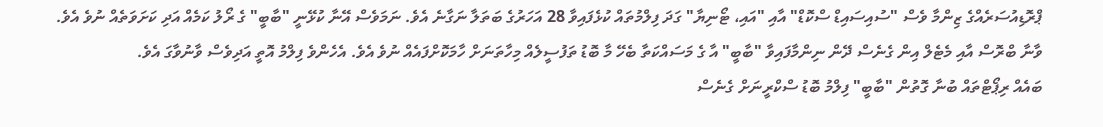ޕްރޮޑިއުސަރެއްގެ ޒިންމާ ވެސް "ސުއިސައިޑް ސްކޮޑް" އާއި "އައި، ޓޯނިޔާ" ގަދަ ފިލްމުތައް ކުޅެފައިވާ 28 އަހަރުގެ ބަތަލާ ނަގާނެ އެވެ. ނަމަވެސް އޭނާ ކުޅޭނީ "ބާބީ" ގެ ރޯލު ކަމެއް އަދި ކަށަވަތެއް ނުވެ އެވެ.
ވާނާ ބްރޮސް އާއި މެޓެލް އިން ގެނެސް ދޭން ނިންމާފައިވާ "ބާބީ" އާ ގެ މަސައްކަތާ ބެހޭ މާ ބޮޑު ތަފުސީލެއް މިހާތަނަށް ހާމަކޮށްފައެއް ނުވެ އެވެ. އެހެންވެ ފިލްމު އޮތީ އަދިވެސް ވާނުވާގަ އެވެ.
ބައެއް ރިޕޯޓްތައް ބުނާ ގޮތުން "ބާބީ" ފިލްމު ބޮޑު ސްކްރީނަށް ގެނެސް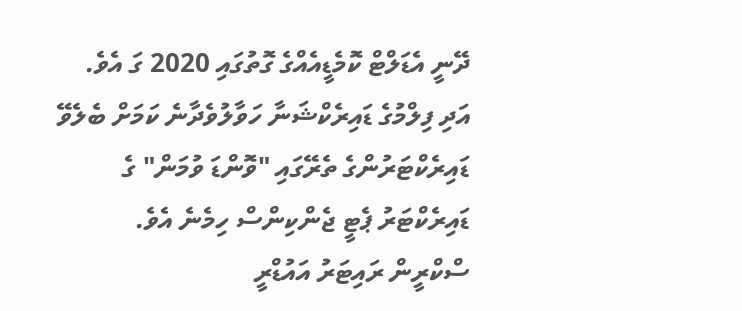ދޭނީ އެޑަލްޓް ކޮމެޑީއެއްގެ ގޮތުގައި 2020 ގަ އެވެ. އަދި ފިލްމުގެ ޑައިރެކްޝަނާ ހަވާލުވެދާނެ ކަމަށް ބެލެވޭ ޑައިރެކްޓަރުންގެ ތެރޭގައި "ވޮންޑަ ވުމަން" ގެ ޑައިރެކްޓަރު ޕެޓީ ޖެންކިންސް ހިމެނެ އެވެ.
ސްކްރީން ރައިޓަރު އައުޑްރީ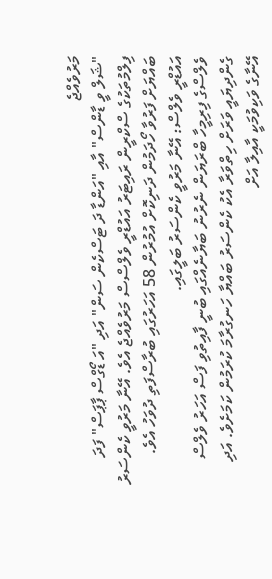މަރުވެއްޖެ
"ޝަލް ވީ ޑާންސް" އާއި "އަންޑާ ދަ ޓަސްކެން ސަން" އަދި "އަ ޑޯގްސް ޕާޕަސް" ފަދަ ފިލްމުތަކުގެ ސްކްރީން ރައިޓަރު އައުޑްރީ ވެލްސްސް މަރުވެއްޖެ އެވެ. އޭނާ މަރުވީ ކެންސަރު ބައްޔަށް ފަރުވާ ހޯދަމުން ދަނިކޮށް އުމުރުން 58 އަހަރުގައި ބުރާސްފަތި ދުވަހު އެވެ.
އައުޑްރީ ވެލްސް: އޭނާ މަރުވީ ކެންސަރު ބަލީގައި.
ވެލްސްގެ ފިރިމީހާ ބްރަޔަން ނެރުނު ބަޔާނެއްގައި ބުނީ ފާއިތުވި ފަސް އަހަރު ވެލްސް ގެންދިޔައީ ވަރަށް ހިތްވަރާ އެކު ކެންސަރު ބައްޔާ ހަނގުރާމަ ކުރަމުން ކަމަށެވެ. އަދި އޭނާގެ ވަކިވުމަކީ އާއިލާ އަށް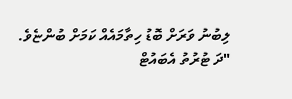ލިބުނު ވަރަށް ބޮޑު ހިތާމައެއް ކަމަށް ބުންޏެވެ.
"ދަ ޓުރުތު އެބައުޓް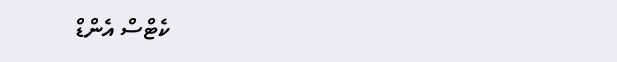ކެޓްސް އެންޑް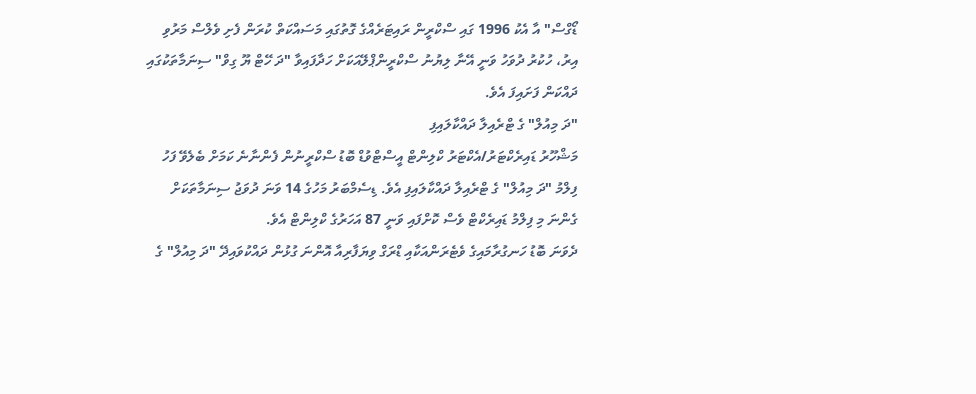ޑޯގްސް" އާ އެކު 1996 ގައި ސްކްރީން ރައިޓަރެއްގެ ގޮތުގައި މަސައްކަތް ކުރަން ފެށި ވެލްސް މަރުވި އިރު، ހުކުރު ދުވަހު ވަނީ އޭނާ ލިޔުނު ސްކްރީންޕްލޭއަކަށް ހަދާފައިވާ "ދަ ހޭޓް ޔޫ ގިވް" ސިނަމާތަކުގައި ދައްކަން ފަށައިފަ އެވެ.
"ދަ މިއުލް" ގެ ޓްރެއިލާ ދައްކާލައިފި
މަޝްހޫރު ޑައިރެކްޓަރު/އެކްޓަރު ކްލިންޓް އީސްޓްވުޑް ބޮޑު ސްކްރީނުން ފެންނާނެ ކަމަށް ބެލެވޭ ފަހު ފިލްމު "ދަ މިއުލް" ގެ ޓްރެއިލާ ދައްކާލައިފި އެވެ. ޑިސެމްބަރު މަހުގެ 14 ވަނަ ދުވަޖު ސިނަމާތަކަށް ގެންނަ މި ފިލްމު ޑައިރެކްޓް ވެސް ކޮށްފައި ވަނީ 87 އަހަރުގެ ކްލިންޓް އެވެ.
ދެވަނަ ބޮޑު ހަނގުރާމައިގެ ވެޓެރަންއަކާއި ޑްރަގް ވިޔަފާރިއާ އޮންނަ ގުޅުން ދައްކުވައިދޭ "ދަ މިއުލް" ގެ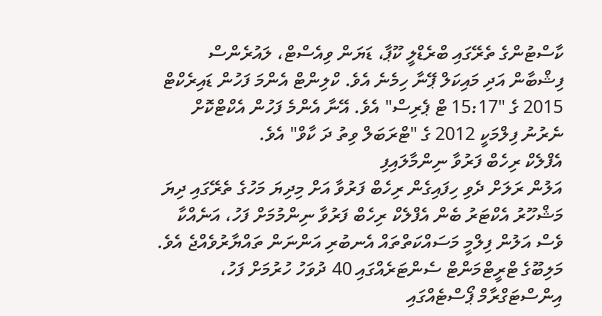ކާސްޓުންގެ ތެރޭގައި ބްރެޑްލީ ކޫޕާ، ޑަޔަން ވިއެސްޓް، ލައުރެންސް ފިޝްބާން އަދި މައިކަލް ޕޭނާ ހިމެނެ އެވެ. ކްލިންޓް އެންމަ ފަހުން ޑައިރެކްޓް 2015 ގެ "15:17 ޓް ޕެރިސް" އެވެ. އޭނާ އެންމެ ފަހުން އެކްޓްކޮށް ނެރުނު ފިލްމަކީ 2012 ގެ "ޓްރަބަލް ވިތު ދަ ކާވް" އެވެ.
އެފްލެކް ރިހެބް ފަރުވާ ނިންމާލައިފި
އަލުން ރަލަށް ދެވި ހިފައިގެން ރިހެބް ފަރުވާ އަށް މިދިޔަ މަހުގެ ތެރޭގައި ދިޔަ މަޝްހޫރު އެކްޓަރު ބެން އެފްލެކް ރިހެބް ފަރުވާ ނިންމުމަށް ފަހު، އަނެއްކާ ވެސް އަލުން ފިލްމީ މަސައްކަތްތައް އެނބުރި އަންނަން ތައްޔާރުވެއްޖެ އެވެ.
މަލިބޫގެ ޓްރީޓްމަންޓް ސެންޓަރެއްގައި 40 ދުވަހު ހުރުމަށް ފަހު، އިންސްޓަގްރާމް ޕޯސްޓެއްގައި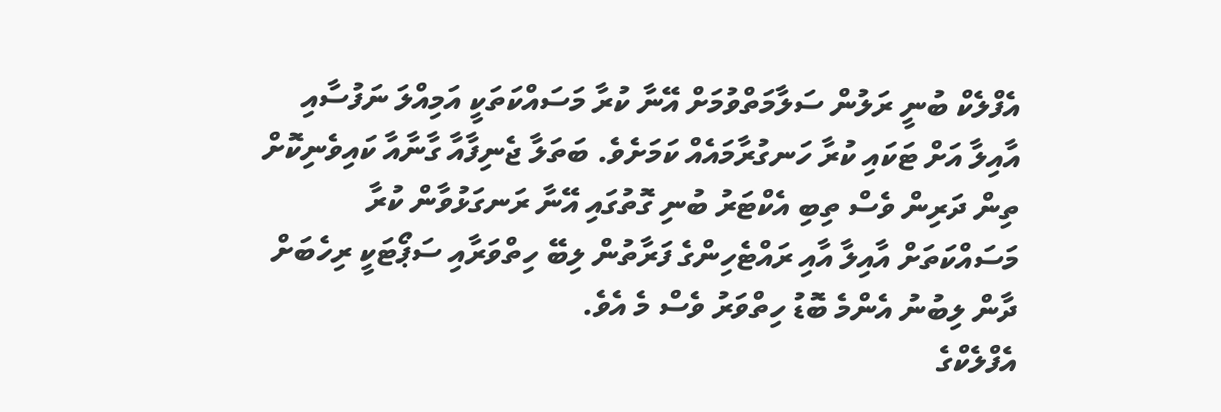އެފްލެކް ބުނީ ރަލުން ސަލާމަތްވުމަށް އޭނާ ކުރާ މަސައްކަތަކީ އަމިއްލަ ނަފުސާއި އާއިލާ އަށް ޓަކައި ކުރާ ހަނގުރާމައެއް ކަމަށެވެ. ބަތަލާ ޖެނިފާއާ ގާނާއާ ކައިވެނިކޮށް ތިން ދަރިން ވެސް ތިބި އެކްޓަރު ބުނި ގޮތުގައި އޭނާ ރަނގަޅުވާން ކުރާ މަސައްކަތަށް އާއިލާ އާއި ރައްޓެހިންގެ ފަރާތުން ލިބޭ ހިތްވަރާއި ސަޕޯޓަކީ ރިހެބަށް ދާން ލިބުނު އެންމެ ބޮޑު ހިތްވަރު ވެސް މެ އެވެ.
އެފްލެކްގެ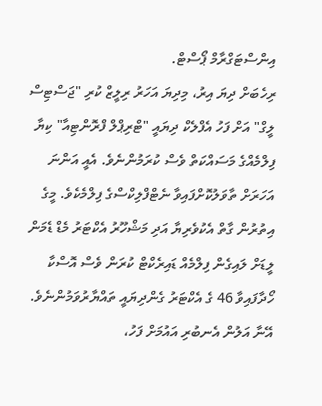އިންސްޓަގްރާމް ޕޯސްޓް.
ރިހެބަށް ދިޔަ އިރު، މިދިޔަ އަހަރު ރިލީޒް ކުރި "ޖަސްޓިސް ލީގް" އަށް ފަހު އެފްލެކް ދިޔައީ "ޓްރިޕްލް ފްރޮންޓިއާ" ކިޔާ ފިލްމެއްގެ މަސައްކަތް ވެސް ކުރަމުންނެވެ. އެއީ އަންނަ އަހަރަށް ތާވަލުކޮށްފައިވާ ނެޓްފްލިކްސްގެ ފިލްމެކެވެ. މީގެ އިތުރުން ގާތް އެކުވެރިޔާ އަދި މަޝްހޫރު އެކްޓަރު މެޑް ޑެމަން ލީޑަށް ލައިގެން ފިލްމެއް ޑައިރެކްޓް ކުރަން ވެސް އޮސްކާ ހޯދާފައިވާ 46 ގެ އެކްޓަރު ގެންދިޔައީ ތައްޔާރުވަމުންނެވެ. އޭނާ އަލުން އެނބުރި އައުމަށް ފަހު،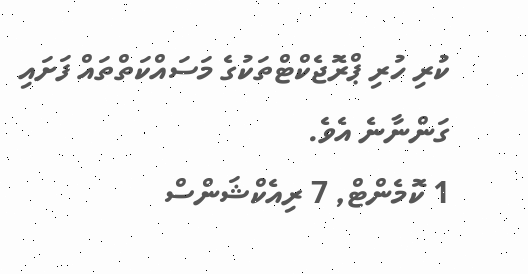ކުރި ހުރި ޕްރޮޖެކްޓްތަކުގެ މަސައްކަތްތައް ފަށައި ގަންނާނެ އެވެ.
1 ކޮމެންޓް, 7 ރިއެކްޝަންސް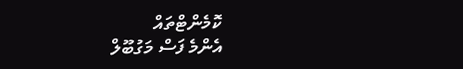ކޮމެންޓްތައް
އެންމެ ފަސް މަގުބޫލް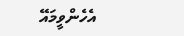އެހެންވީމައޭ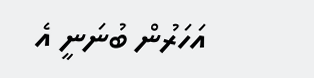އަހަރުން ބުނަނީ އެ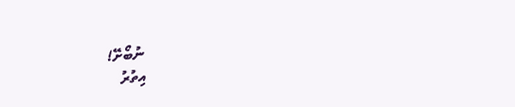ނުބޯށޭ!
އިތުރު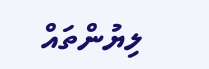ލިޔުންތައް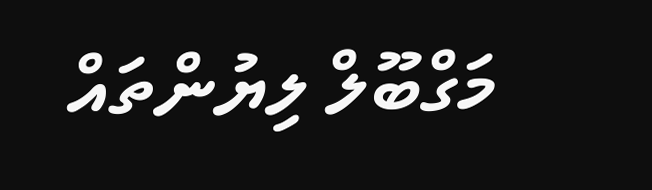މަގްބޫލް ލިޔުންތައް